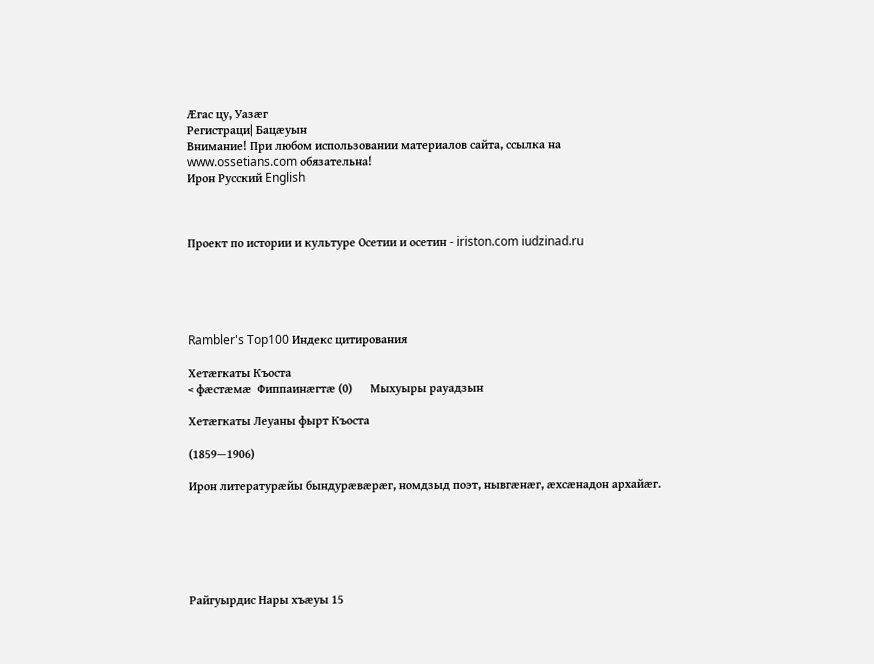Æгас цу, Уазæг
Регистраци| Бацæуын
Внимание! При любом использовании материалов сайта, ссылка на www.ossetians.com обязательна!
Ирон Русский English



Проект по истории и культуре Осетии и осетин - iriston.com iudzinad.ru





Rambler's Top100 Индекс цитирования

Хетæгкаты Къоста
< фæстæмæ  Фиппаинæгтæ (0)      Мыхуыры рауадзын

Хетæгкаты Леуаны фырт Къоста

(1859—1906)

Ирон литературæйы бындурæвæрæг, номдзыд поэт, нывгæнæг, æхсæнадон архайæг.






Райгуырдис Нары хъæуы 15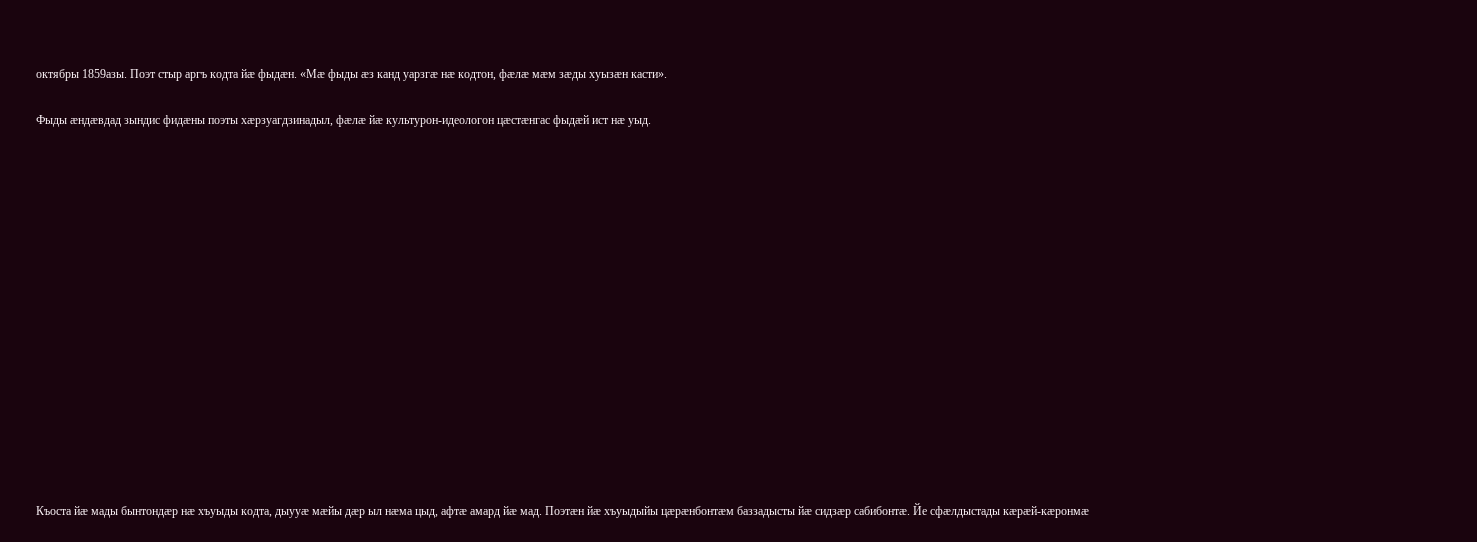октябры 1859азы. Поэт стыр аргъ кодта йæ фыдæн. «Мæ фыды æз канд уарзгæ нæ кодтон, фæлæ мæм зæды хуызæн касти».

Фыды æндæвдад зындис фидæны поэты хæрзуагдзинадыл, фæлæ йæ культурон-идеологон цæстæнгас фыдæй ист нæ уыд.
















Къоста йæ мады бынтондæр нæ хъуыды кодта, дыууæ мæйы дæр ыл нæма цыд, афтæ амард йæ мад. Поэтæн йæ хъуыдыйы цæрæнбонтæм баззадысты йæ сидзæр сабибонтæ. Йе сфæлдыстады кæрæй-кæронмæ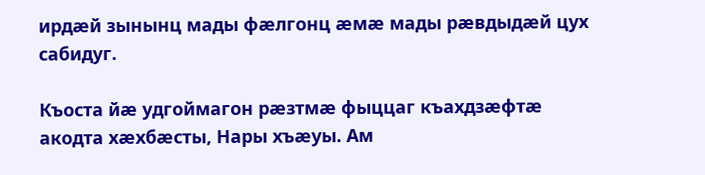ирдæй зынынц мады фæлгонц æмæ мады рæвдыдæй цух сабидуг.

Къоста йæ удгоймагон рæзтмæ фыццаг къахдзæфтæ акодта хæхбæсты, Нары хъæуы. Ам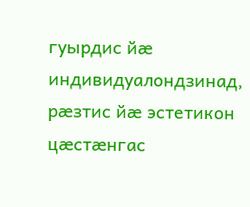гуырдис йæ индивидуалондзинад, рæзтис йæ эстетикон цæстæнгас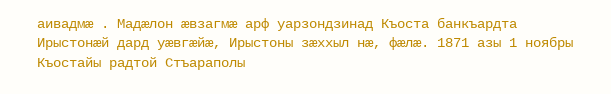аивадмæ . Мадæлон æвзагмæ арф уарзондзинад Къоста банкъардта Ирыстонæй дард уæвгæйæ, Ирыстоны зæххыл нæ, фæлæ. 1871 азы 1 ноябры Къостайы радтой Стъараполы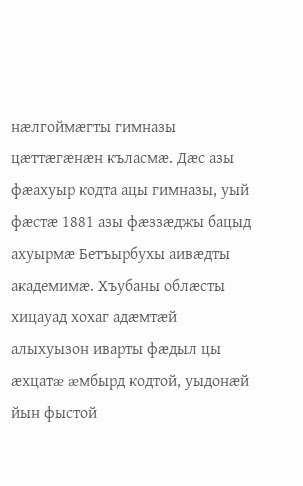нæлгоймæгты гимназы цæттæгæнæн къласмæ. Дæс азы фæахуыр кодта ацы гимназы, уый фæстæ 1881 азы фæззæджы бацыд ахуырмæ Бетъырбухы аивæдты академимæ. Хъубаны облæсты хицауад хохаг адæмтæй алыхуызон иварты фæдыл цы æхцатæ æмбырд кодтой, уыдонæй йын фыстой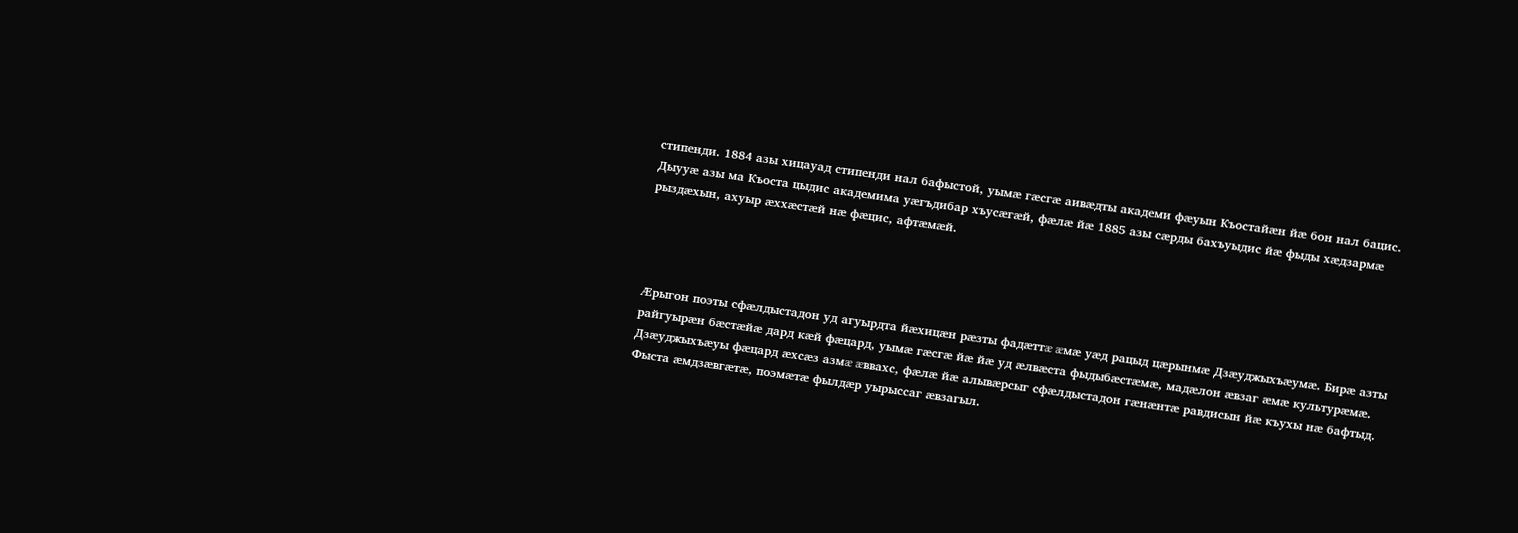стипенди. 1884 азы хицауад стипенди нал бафыстой, уымæ гæсгæ аивæдты академи фæуын Къостайæн йæ бон нал бацис. Дыууæ азы ма Къоста цыдис академима уæгъдибар хъусæгæй, фæлæ йæ 1885 азы сæрды бахъуыдис йæ фыды хæдзармæ рыздæхын, ахуыр æххæстæй нæ фæцис, афтæмæй.




Æрыгон поэты сфæлдыстадон уд агуырдта йæхицæн рæзты фадæттæ æмæ уæд рацыд цæрынмæ Дзæуджыхъæумæ. Бирæ азты райгуырæн бæстæйæ дард кæй фæцард, уымæ гæсгæ йæ йæ уд æлвæста фыдыбæстæмæ, мадæлон æвзаг æмæ культурæмæ. Дзæуджыхъæуы фæцард æхсæз азмæ æввахс, фæлæ йæ алывæрсыг сфæлдыстадон гæнæнтæ равдисын йæ къухы нæ бафтыд. Фыста æмдзæвгæтæ, поэмæтæ фылдæр уырыссаг æвзагыл.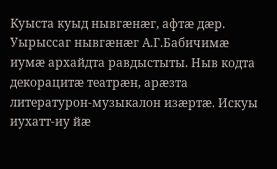Куыста куыд нывгæнæг, афтæ дæр. Уырыссаг нывгæнæг А.Г.Бабичимæ иумæ архайдта равдыстыты. Ныв кодта декорацитæ театрæн, арæзта литературон-музыкалон изæртæ. Искуы иухатт-иу йæ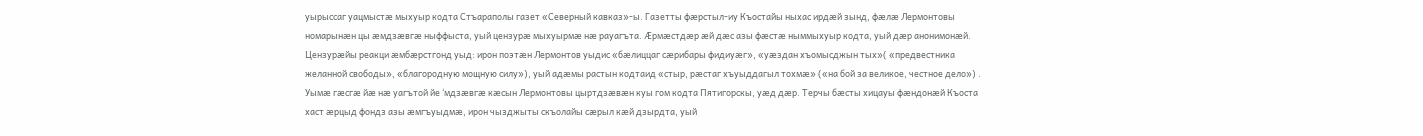уырыссаг уацмыстæ мыхуыр кодта Стъараполы газет «Северный кавказ»-ы. Газетты фæрстыл-иу Къостайы ныхас ирдæй зынд, фæлæ Лермонтовы номарынæн цы æмдзæвгæ ныффыста, уый цензурæ мыхуырмæ нæ рауагъта. Æрмæстдæр æй дæс азы фæстæ ныммыхуыр кодта, уый дæр анонимонæй. Цензурæйы реакци æмбæрстгонд уыд: ирон поэтæн Лермонтов уыдис «бæлиццаг сæрибары фидиуæг», «уæздан хъомысджын тых»( «предвестника желанной свободы», «благородную мощную силу»), уый адæмы растын кодтаид «стыр, рæстаг хъуыддагыл тохмæ» («на бой за великое, честное дело») . Уымæ гæсгæ йæ нæ уагътой йе ‘мдзæвгæ кæсын Лермонтовы цыртдзæвæн куы гом кодта Пятигорскы, уæд дæр. Терчы бæсты хицауы фæндонæй Къоста хаст æрцыд фондз азы æмгъуыдмæ, ирон чызджыты скъолайы сæрыл кæй дзырдта, уый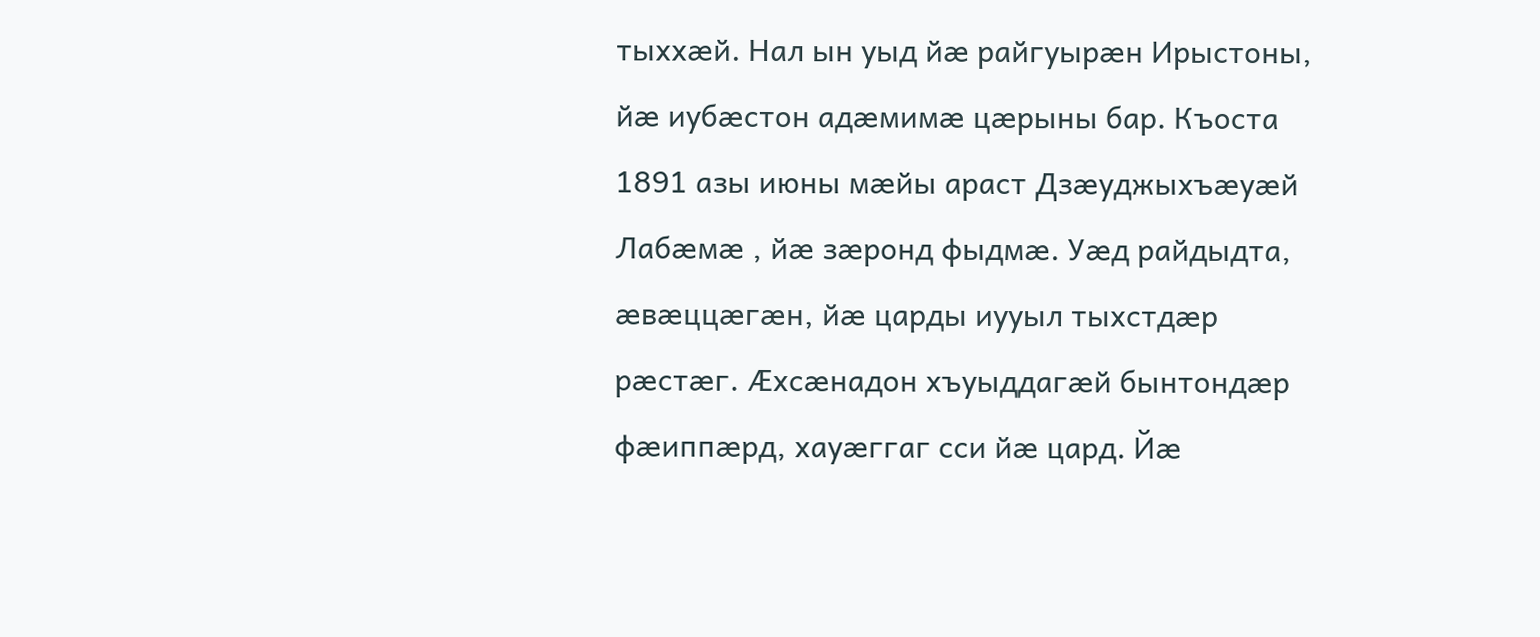тыххæй. Нал ын уыд йæ райгуырæн Ирыстоны, йæ иубæстон адæмимæ цæрыны бар. Къоста 1891 азы июны мæйы араст Дзæуджыхъæуæй Лабæмæ , йæ зæронд фыдмæ. Уæд райдыдта, æвæццæгæн, йæ царды иууыл тыхстдæр рæстæг. Æхсæнадон хъуыддагæй бынтондæр фæиппæрд, хауæггаг сси йæ цард. Йæ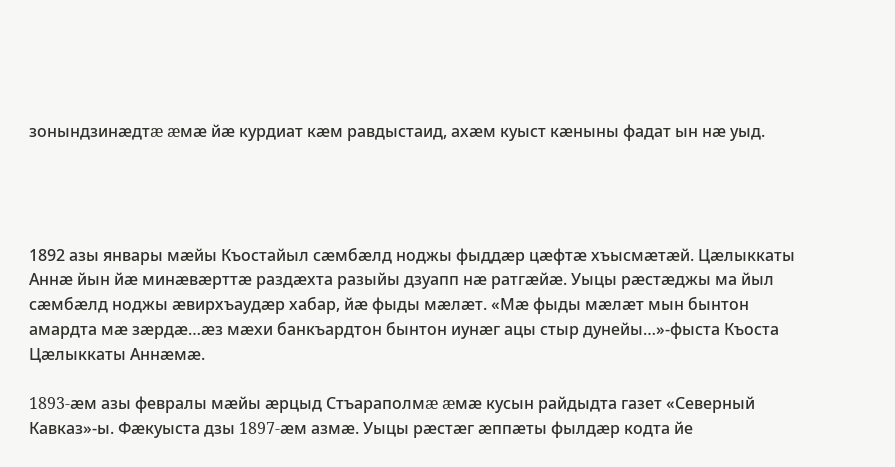зонындзинæдтæ æмæ йæ курдиат кæм равдыстаид, ахæм куыст кæныны фадат ын нæ уыд.




1892 азы январы мæйы Къостайыл сæмбæлд ноджы фыддæр цæфтæ хъысмæтæй. Цæлыккаты Аннæ йын йæ минæвæрттæ раздæхта разыйы дзуапп нæ ратгæйæ. Уыцы рæстæджы ма йыл сæмбæлд ноджы æвирхъаудæр хабар, йæ фыды мæлæт. «Мæ фыды мæлæт мын бынтон амардта мæ зæрдæ…æз мæхи банкъардтон бынтон иунæг ацы стыр дунейы…»-фыста Къоста Цæлыккаты Аннæмæ.

1893-æм азы февралы мæйы æрцыд Стъараполмæ æмæ кусын райдыдта газет «Северный Кавказ»-ы. Фæкуыста дзы 1897-æм азмæ. Уыцы рæстæг æппæты фылдæр кодта йе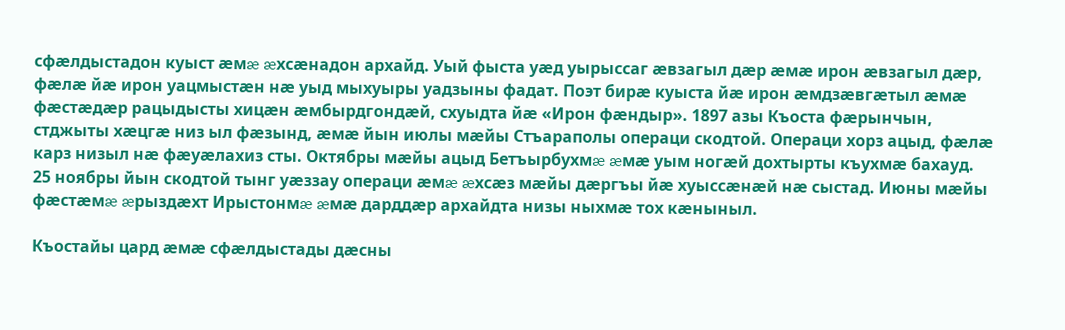сфæлдыстадон куыст æмæ æхсæнадон архайд. Уый фыста уæд уырыссаг æвзагыл дæр æмæ ирон æвзагыл дæр, фæлæ йæ ирон уацмыстæн нæ уыд мыхуыры уадзыны фадат. Поэт бирæ куыста йæ ирон æмдзæвгæтыл æмæ фæстæдæр рацыдысты хицæн æмбырдгондæй, схуыдта йæ «Ирон фæндыр». 1897 азы Къоста фæрынчын, стджыты хæцгæ низ ыл фæзынд, æмæ йын июлы мæйы Стъараполы операци скодтой. Операци хорз ацыд, фæлæ карз низыл нæ фæуæлахиз сты. Октябры мæйы ацыд Бетъырбухмæ æмæ уым ногæй дохтырты къухмæ бахауд. 25 ноябры йын скодтой тынг уæззау операци æмæ æхсæз мæйы дæргъы йæ хуыссæнæй нæ сыстад. Июны мæйы фæстæмæ æрыздæхт Ирыстонмæ æмæ дарддæр архайдта низы ныхмæ тох кæныныл.

Къостайы цард æмæ сфæлдыстады дæсны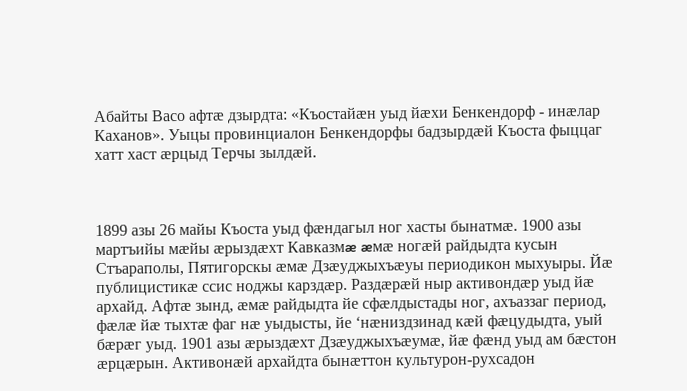Абайты Васо афтæ дзырдта: «Къостайæн уыд йæхи Бенкендорф - инæлар Каханов». Уыцы провинциалон Бенкендорфы бадзырдæй Къоста фыццаг хатт хаст æрцыд Терчы зылдæй.



1899 азы 26 майы Къоста уыд фæндагыл ног хасты бынатмæ. 1900 азы мартъийы мæйы æрыздæхт Кавказмæ æмæ ногæй райдыдта кусын Стъараполы, Пятигорскы æмæ Дзæуджыхъæуы периодикон мыхуыры. Йæ публицистикæ ссис ноджы карздæр. Раздæрæй ныр активондæр уыд йæ архайд. Афтæ зынд, æмæ райдыдта йе сфæлдыстады ног, ахъаззаг период, фæлæ йæ тыхтæ фаг нæ уыдысты, йе ‘нæниздзинад кæй фæцудыдта, уый бæрæг уыд. 1901 азы æрыздæхт Дзæуджыхъæумæ, йæ фæнд уыд ам бæстон æрцæрын. Активонæй архайдта бынæттон культурон-рухсадон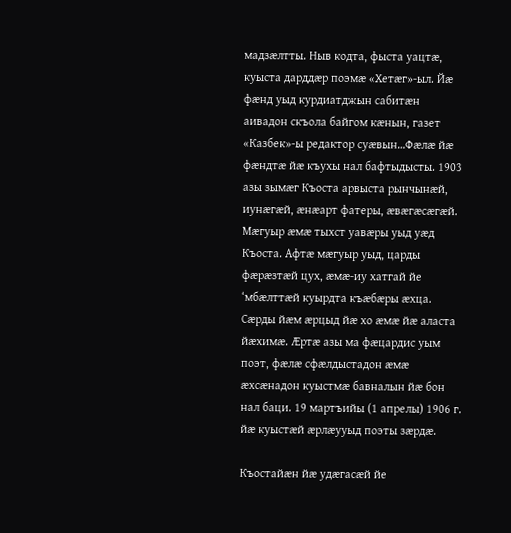мадзæлтты. Ныв кодта, фыста уацтæ, куыста дарддæр поэмæ «Хетæг»-ыл. Йæ фæнд уыд курдиатджын сабитæн аивадон скъола байгом кæнын, газет «Казбек»-ы редактор суæвын…Фæлæ йæ фæндтæ йæ къухы нал бафтыдысты. 1903 азы зымæг Къоста арвыста рынчынæй, иунæгæй, æнæарт фатеры, æвæгæсæгæй. Мæгуыр æмæ тыхст уавæры уыд уæд Къоста. Афтæ мæгуыр уыд, царды фæрæзтæй цух, æмæ-иу хатгай йе ‘мбæлттæй куырдта къæбæры æхца. Сæрды йæм æрцыд йæ хо æмæ йæ аласта йæхимæ. Æртæ азы ма фæцардис уым поэт, фæлæ сфæлдыстадон æмæ æхсæнадон куыстмæ бавналын йæ бон нал баци. 19 мартъийы (1 апрелы) 1906 г. йæ куыстæй æрлæууыд поэты зæрдæ.

Къостайæн йæ удæгасæй йе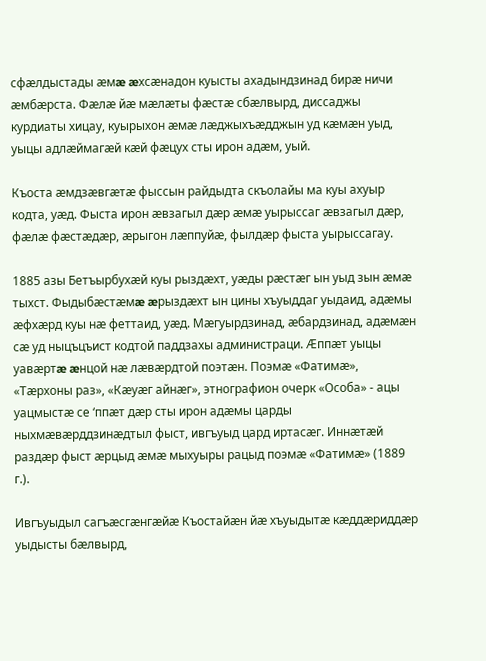сфæлдыстады æмæ æхсæнадон куысты ахадындзинад бирæ ничи æмбæрста. Фæлæ йæ мæлæты фæстæ сбæлвырд, диссаджы курдиаты хицау, куырыхон æмæ лæджыхъæдджын уд кæмæн уыд, уыцы адлæймагæй кæй фæцух сты ирон адæм, уый.

Къоста æмдзæвгæтæ фыссын райдыдта скъолайы ма куы ахуыр кодта, уæд. Фыста ирон æвзагыл дæр æмæ уырыссаг æвзагыл дæр, фæлæ фæстæдæр, æрыгон лæппуйæ, фылдæр фыста уырыссагау.

1885 азы Бетъырбухæй куы рыздæхт, уæды рæстæг ын уыд зын æмæ тыхст. Фыдыбæстæмæ æрыздæхт ын цины хъуыддаг уыдаид, адæмы æфхæрд куы нæ феттаид, уæд. Мæгуырдзинад, æбардзинад, адæмæн сæ уд ныцъцъист кодтой паддзахы администраци. Æппæт уыцы уавæртæ æнцой нæ лæвæрдтой поэтæн. Поэмæ «Фатимæ», «Тæрхоны раз», «Кæуæг айнæг», этнографион очерк «Особа» - ацы уацмыстæ се ‘ппæт дæр сты ирон адæмы царды ныхмæвæрддзинæдтыл фыст, ивгъуыд цард иртасæг. Иннæтæй раздæр фыст æрцыд æмæ мыхуыры рацыд поэмæ «Фатимæ» (1889 г.).

Ивгъуыдыл сагъæсгæнгæйæ Къостайæн йæ хъуыдытæ кæддæриддæр уыдысты бæлвырд,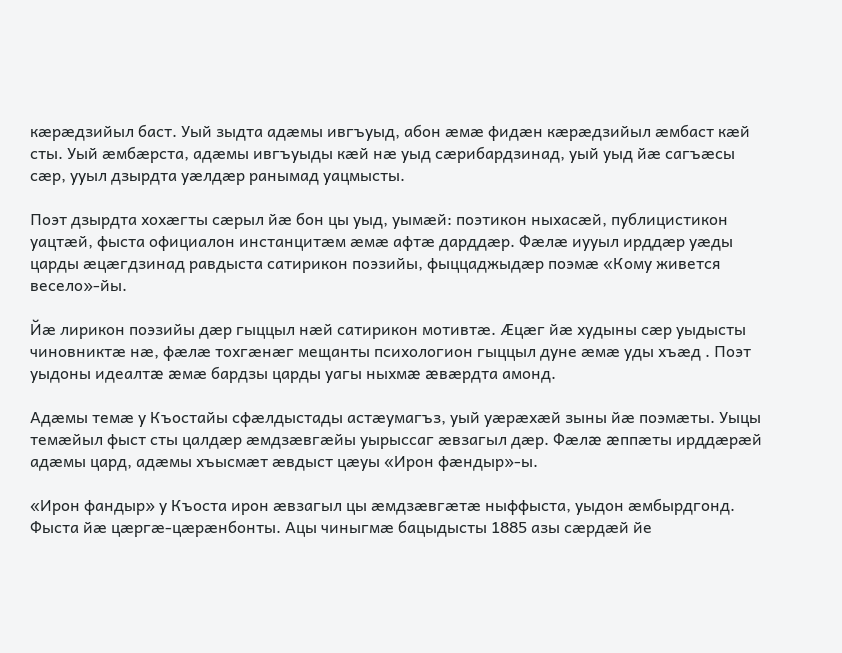кæрæдзийыл баст. Уый зыдта адæмы ивгъуыд, абон æмæ фидæн кæрæдзийыл æмбаст кæй сты. Уый æмбæрста, адæмы ивгъуыды кæй нæ уыд сæрибардзинад, уый уыд йæ сагъæсы сæр, ууыл дзырдта уæлдæр ранымад уацмысты.

Поэт дзырдта хохæгты сæрыл йæ бон цы уыд, уымæй: поэтикон ныхасæй, публицистикон уацтæй, фыста официалон инстанцитæм æмæ афтæ дарддæр. Фæлæ иууыл ирддæр уæды царды æцæгдзинад равдыста сатирикон поэзийы, фыццаджыдæр поэмæ «Кому живется весело»-йы.

Йæ лирикон поэзийы дæр гыццыл нæй сатирикон мотивтæ. Æцæг йæ худыны сæр уыдысты чиновниктæ нæ, фæлæ тохгæнæг мещанты психологион гыццыл дуне æмæ уды хъæд . Поэт уыдоны идеалтæ æмæ бардзы царды уагы ныхмæ æвæрдта амонд.

Адæмы темæ у Къостайы сфæлдыстады астæумагъз, уый уæрæхæй зыны йæ поэмæты. Уыцы темæйыл фыст сты цалдæр æмдзæвгæйы уырыссаг æвзагыл дæр. Фæлæ æппæты ирддæрæй адæмы цард, адæмы хъысмæт æвдыст цæуы «Ирон фæндыр»-ы.

«Ирон фандыр» у Къоста ирон æвзагыл цы æмдзæвгæтæ ныффыста, уыдон æмбырдгонд. Фыста йæ цæргæ-цæрæнбонты. Ацы чиныгмæ бацыдысты 1885 азы сæрдæй йе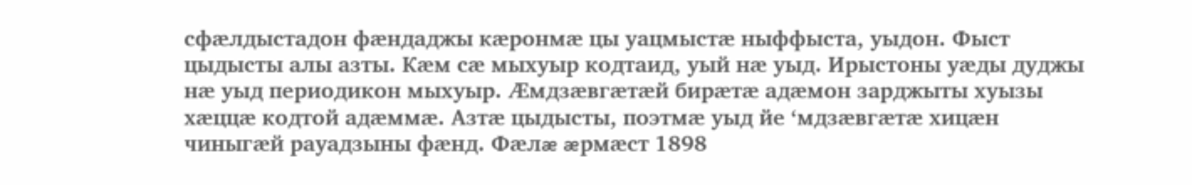сфæлдыстадон фæндаджы кæронмæ цы уацмыстæ ныффыста, уыдон. Фыст цыдысты алы азты. Кæм сæ мыхуыр кодтаид, уый нæ уыд. Ирыстоны уæды дуджы нæ уыд периодикон мыхуыр. Æмдзæвгæтæй бирæтæ адæмон зарджыты хуызы хæццæ кодтой адæммæ. Азтæ цыдысты, поэтмæ уыд йе ‘мдзæвгæтæ хицæн чиныгæй рауадзыны фæнд. Фæлæ æрмæст 1898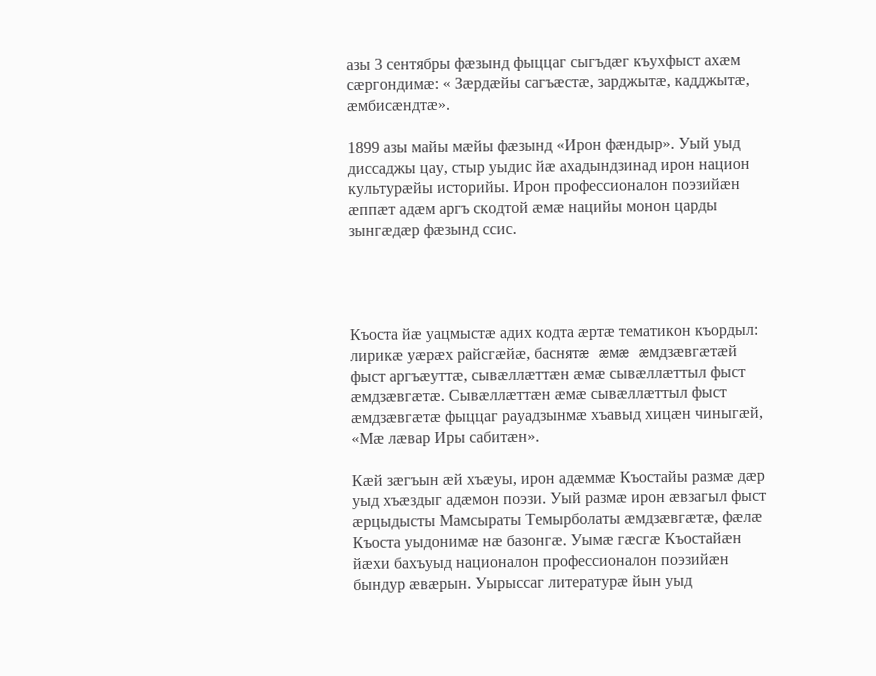азы 3 сентябры фæзынд фыццаг сыгъдæг къухфыст ахæм сæргондимæ: « Зæрдæйы сагъæстæ, зарджытæ, кадджытæ, æмбисæндтæ».

1899 азы майы мæйы фæзынд «Ирон фæндыр». Уый уыд диссаджы цау, стыр уыдис йæ ахадындзинад ирон национ культурæйы историйы. Ирон профессионалон поэзийæн æппæт адæм аргъ скодтой æмæ нацийы монон царды зынгæдæр фæзынд ссис.




Къоста йæ уацмыстæ адих кодта æртæ тематикон къордыл: лирикæ уæрæх райсгæйæ, баснятæ æмæ æмдзæвгæтæй фыст аргъæуттæ, сывæллæттæн æмæ сывæллæттыл фыст æмдзæвгæтæ. Сывæллæттæн æмæ сывæллæттыл фыст æмдзæвгæтæ фыццаг рауадзынмæ хъавыд хицæн чиныгæй, «Мæ лæвар Иры сабитæн».

Кæй зæгъын æй хъæуы, ирон адæммæ Къостайы размæ дæр уыд хъæздыг адæмон поэзи. Уый размæ ирон æвзагыл фыст æрцыдысты Мамсыраты Темырболаты æмдзæвгæтæ, фæлæ Къоста уыдонимæ нæ базонгæ. Уымæ гæсгæ Къостайæн йæхи бахъуыд националон профессионалон поэзийæн бындур æвæрын. Уырыссаг литературæ йын уыд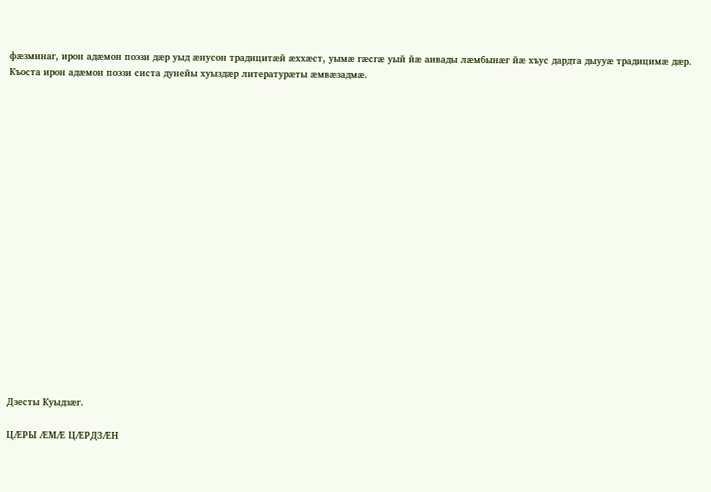фæзминаг, ирон адæмон поэзи дæр уыд æнусон традицитæй æххæст, уымæ гæсгæ уый йæ аивады лæмбынæг йæ хъус дардта дыууæ традицимæ дæр. Къоста ирон адæмон поэзи систа дунейы хуыздæр литературæты æмвæзадмæ.



















Дзесты Куыдзæг.

ЦÆРЫ ÆМÆ ЦÆРДЗÆН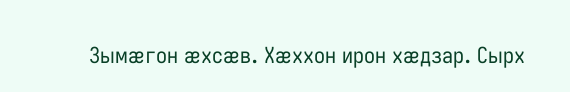Зымæгон æхсæв. Хæххон ирон хæдзар. Сырх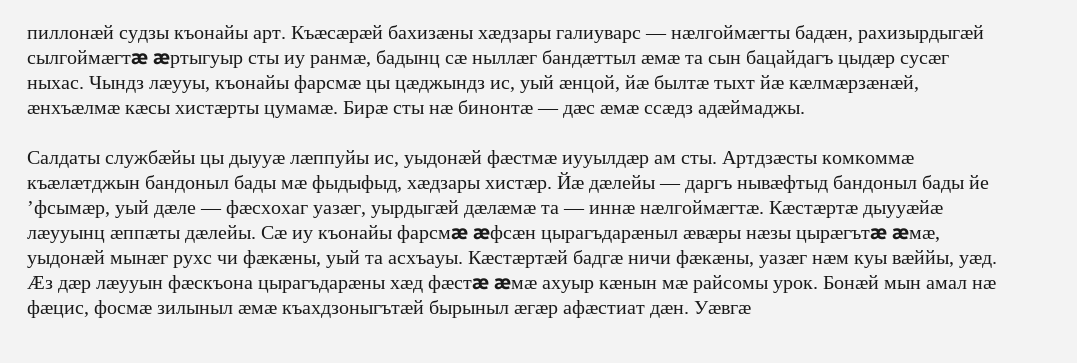пиллонæй судзы къонайы арт. Къæсæрæй бахизæны хæдзары галиуварс — нæлгоймæгты бадæн, рахизырдыгæй сылгоймæгтæ æртыгуыр сты иу ранмæ, бадынц сæ ныллæг бандæттыл æмæ та сын бацайдагъ цыдæр сусæг ныхас. Чындз лæууы, къонайы фарсмæ цы цæджындз ис, уый æнцой, йæ былтæ тыхт йæ кæлмæрзæнæй, æнхъæлмæ кæсы хистæрты цумамæ. Бирæ сты нæ бинонтæ — дæс æмæ ссæдз адæймаджы.

Салдаты службæйы цы дыууæ лæппуйы ис, уыдонæй фæстмæ иууылдæр ам сты. Артдзæсты комкоммæ къæлæтджын бандоныл бады мæ фыдыфыд, хæдзары хистæр. Йæ дæлейы — даргъ нывæфтыд бандоныл бады йе ’фсымæр, уый дæле — фæсхохаг уазæг, уырдыгæй дæлæмæ та — иннæ нæлгоймæгтæ. Кæстæртæ дыууæйæ лæууынц æппæты дæлейы. Сæ иу къонайы фарсмæ æфсæн цырагъдарæныл æвæры нæзы цырæгътæ æмæ, уыдонæй мынæг рухс чи фæкæны, уый та асхъауы. Кæстæртæй бадгæ ничи фæкæны, уазæг нæм куы вæййы, уæд. Æз дæр лæууын фæскъона цырагъдарæны хæд фæстæ æмæ ахуыр кæнын мæ райсомы урок. Бонæй мын амал нæ фæцис, фосмæ зилыныл æмæ къахдзоныгътæй бырыныл æгæр афæстиат дæн. Уæвгæ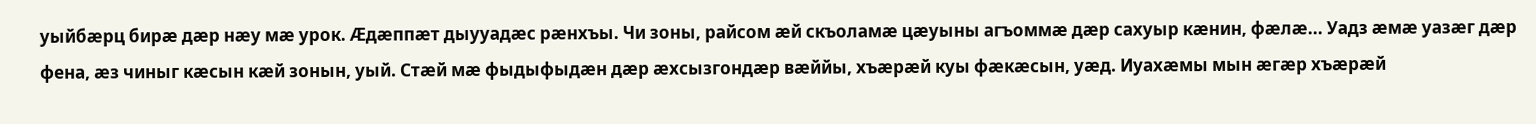уыйбæрц бирæ дæр нæу мæ урок. Æдæппæт дыууадæс рæнхъы. Чи зоны, райсом æй скъоламæ цæуыны агъоммæ дæр сахуыр кæнин, фæлæ... Уадз æмæ уазæг дæр фена, æз чиныг кæсын кæй зонын, уый. Стæй мæ фыдыфыдæн дæр æхсызгондæр вæййы, хъæрæй куы фæкæсын, уæд. Иуахæмы мын æгæр хъæрæй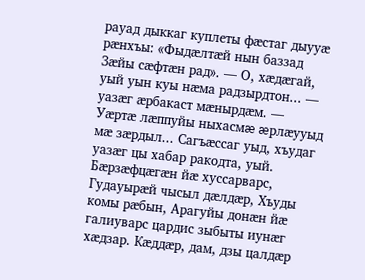рауад дыккаг куплеты фæстаг дыууæ рæнхъы: «Фыдæлтæй нын баззад Зæйы сæфтæн рад». — О, хæдæгай, уый уын куы нæма радзырдтон... — уазæг æрбакаст мæнырдæм. — Уæртæ лæппуйы ныхасмæ æрлæууыд мæ зæрдыл... Сагъæссаг уыд, хъудаг уазæг цы хабар ракодта, уый. Бæрзæфцæгæн йæ хуссарварс, Гудауырæй чысыл дæлдæр, Хъуды комы рæбын, Арагуйы донæн йæ галиуварс цардис зыбыты иунæг хæдзар. Кæддæр, дам, дзы цалдæр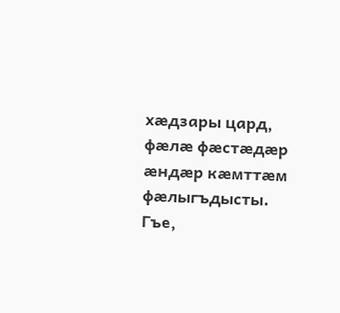хæдзары цард, фæлæ фæстæдæр æндæр кæмттæм фæлыгъдысты. Гъе,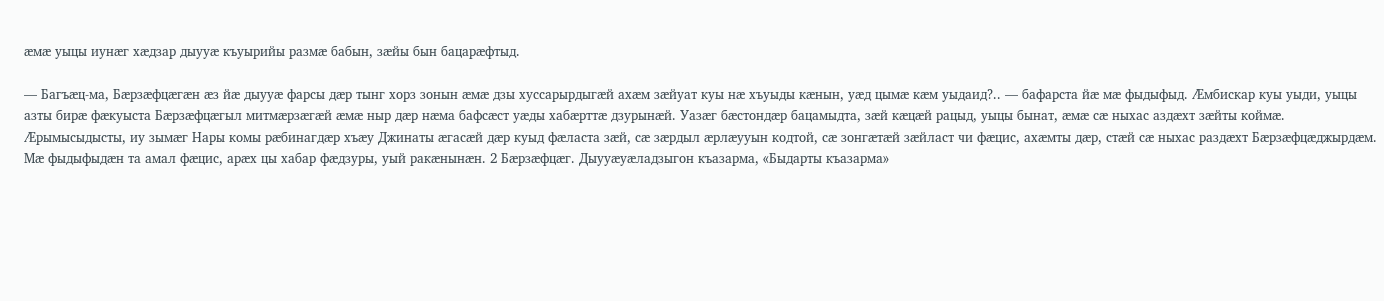æмæ уыцы иунæг хæдзар дыууæ къуырийы размæ бабын, зæйы бын бацарæфтыд.

— Багъæц-ма, Бæрзæфцæгæн æз йæ дыууæ фарсы дæр тынг хорз зонын æмæ дзы хуссарырдыгæй ахæм зæйуат куы нæ хъуыды кæнын, уæд цымæ кæм уыдаид?.. — бафарста йæ мæ фыдыфыд. Æмбискар куы уыди, уыцы азты бирæ фæкуыста Бæрзæфцæгыл митмæрзæгæй æмæ ныр дæр нæма бафсæст уæды хабæрттæ дзурынæй. Уазæг бæстондæр бацамыдта, зæй кæцæй рацыд, уыцы бынат, æмæ сæ ныхас аздæхт зæйты коймæ. Æрымысыдысты, иу зымæг Нары комы рæбинагдæр хъæу Джинаты æгасæй дæр куыд фæласта зæй, сæ зæрдыл æрлæууын кодтой, сæ зонгæтæй зæйласт чи фæцис, ахæмты дæр, стæй сæ ныхас раздæхт Бæрзæфцæджырдæм. Мæ фыдыфыдæн та амал фæцис, арæх цы хабар фæдзуры, уый ракæнынæн. 2 Бæрзæфцæг. Дыууæуæладзыгон къазарма, «Быдарты къазарма»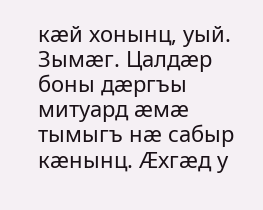кæй хонынц, уый. Зымæг. Цалдæр боны дæргъы митуард æмæ тымыгъ нæ сабыр кæнынц. Æхгæд у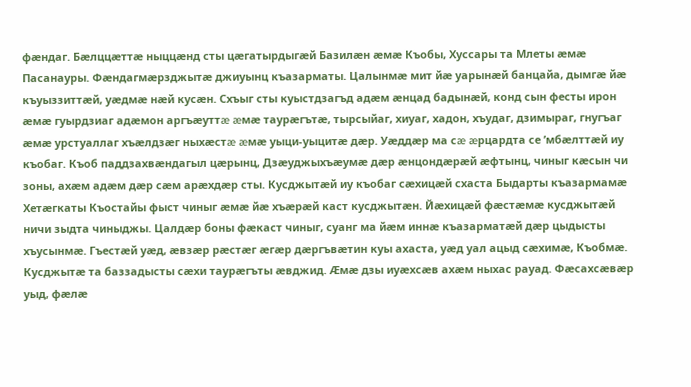фæндаг. Бæлццæттæ ныццæнд сты цæгатырдыгæй Базилæн æмæ Къобы, Хуссары та Млеты æмæ Пасанауры. Фæндагмæрзджытæ джиуынц къазарматы. Цалынмæ мит йæ уарынæй банцайа, дымгæ йæ къуыззиттæй, уæдмæ нæй кусæн. Схъыг сты куыстдзагъд адæм æнцад бадынæй, конд сын фесты ирон æмæ гуырдзиаг адæмон аргъæуттæ æмæ таурæгътæ, тырсыйаг, хиуаг, хадон, хъудаг, дзимыраг, гнугъаг æмæ урстуаллаг хъæлдзæг ныхæстæ æмæ уыци-уыцитæ дæр. Уæддæр ма сæ æрцардта се ’мбæлттæй иу къобаг. Къоб паддзахвæндагыл цæрынц, Дзæуджыхъæумæ дæр æнцондæрæй æфтынц, чиныг кæсын чи зоны, ахæм адæм дæр сæм арæхдæр сты. Кусджытæй иу къобаг сæхицæй схаста Быдарты къазармамæ Хетæгкаты Къостайы фыст чиныг æмæ йæ хъæрæй каст кусджытæн. Йæхицæй фæстæмæ кусджытæй ничи зыдта чиныджы. Цалдæр боны фæкаст чиныг, суанг ма йæм иннæ къазарматæй дæр цыдысты хъусынмæ. Гъестæй уæд, æвзæр рæстæг æгæр дæргъвæтин куы ахаста, уæд уал ацыд сæхимæ, Къобмæ. Кусджытæ та баззадысты сæхи таурæгъты æвджид. Æмæ дзы иуæхсæв ахæм ныхас рауад. Фæсахсæвæр уыд, фæлæ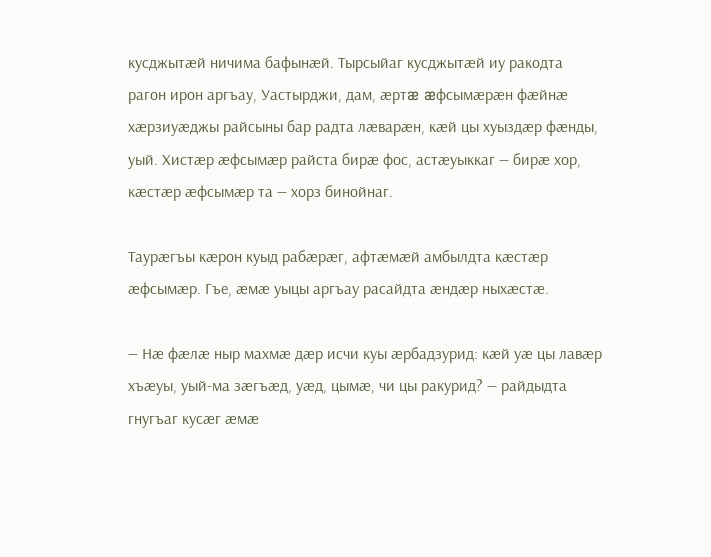кусджытæй ничима бафынæй. Тырсыйаг кусджытæй иу ракодта рагон ирон аргъау, Уастырджи, дам, æртæ æфсымæрæн фæйнæ хæрзиуæджы райсыны бар радта лæварæн, кæй цы хуыздæр фæнды, уый. Хистæр æфсымæр райста бирæ фос, астæуыккаг — бирæ хор, кæстæр æфсымæр та — хорз бинойнаг.

Таурæгъы кæрон куыд рабæрæг, афтæмæй амбылдта кæстæр æфсымæр. Гъе, æмæ уыцы аргъау расайдта æндæр ныхæстæ.

— Нæ фæлæ ныр махмæ дæр исчи куы æрбадзурид: кæй уæ цы лавæр хъæуы, уый-ма зæгъæд, уæд, цымæ, чи цы ракурид? — райдыдта гнугъаг кусæг æмæ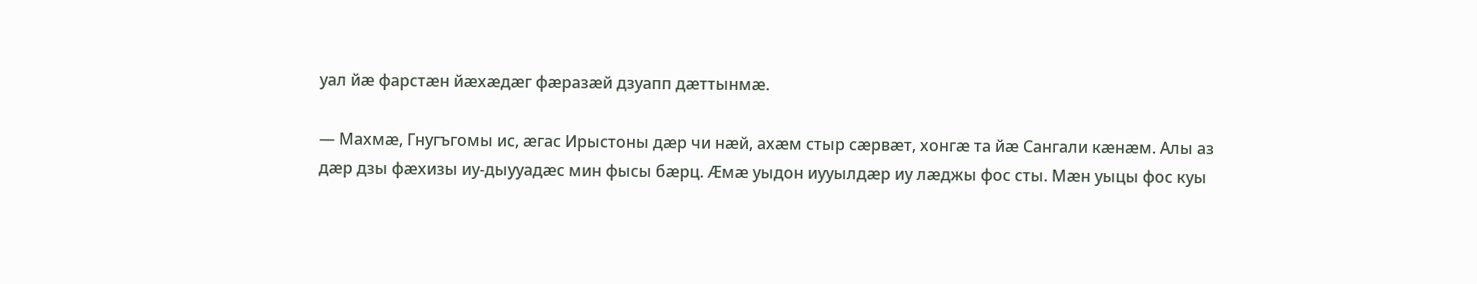уал йæ фарстæн йæхæдæг фæразæй дзуапп дæттынмæ.

— Махмæ, Гнугъгомы ис, æгас Ирыстоны дæр чи нæй, ахæм стыр сæрвæт, хонгæ та йæ Сангали кæнæм. Алы аз дæр дзы фæхизы иу-дыууадæс мин фысы бæрц. Æмæ уыдон иууылдæр иу лæджы фос сты. Мæн уыцы фос куы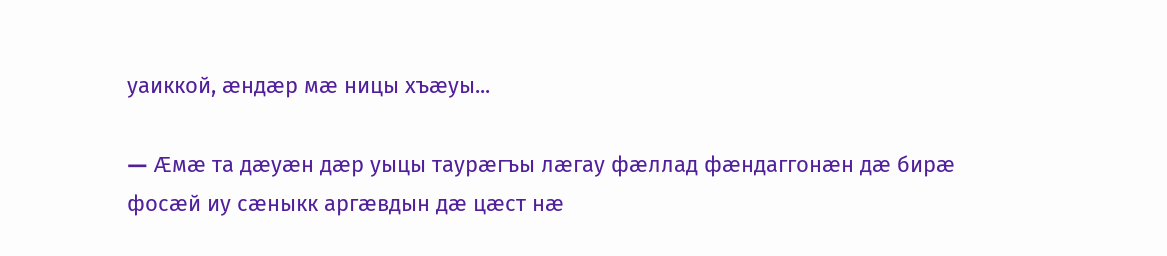уаиккой, æндæр мæ ницы хъæуы...

— Æмæ та дæуæн дæр уыцы таурæгъы лæгау фæллад фæндаггонæн дæ бирæ фосæй иу сæныкк аргæвдын дæ цæст нæ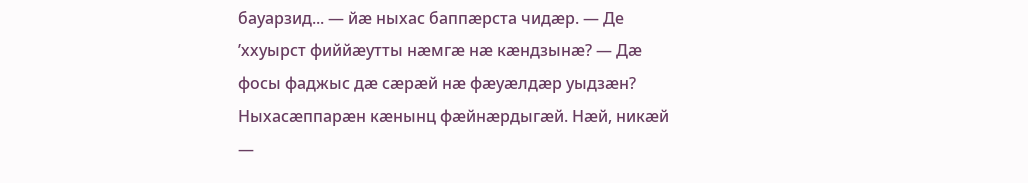бауарзид... — йæ ныхас баппæрста чидæр. — Де ’ххуырст фиййæутты нæмгæ нæ кæндзынæ? — Дæ фосы фаджыс дæ сæрæй нæ фæуæлдæр уыдзæн? Ныхасæппарæн кæнынц фæйнæрдыгæй. Нæй, никæй —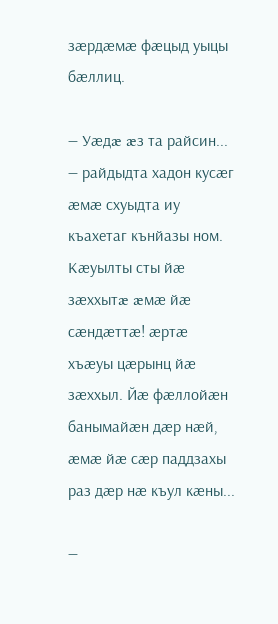зæрдæмæ фæцыд уыцы бæллиц.

— Уæдæ æз та райсин... — райдыдта хадон кусæг æмæ схуыдта иу къахетаг кънйазы ном. Кæуылты сты йæ зæххытæ æмæ йæ сæндæттæ! æртæ хъæуы цæрынц йæ зæххыл. Йæ фæллойæн банымайæн дæр нæй, æмæ йæ сæр паддзахы раз дæр нæ къул кæны...

—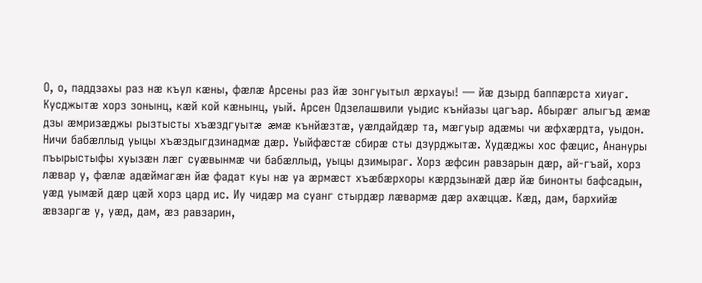О, о, паддзахы раз нæ къул кæны, фæлæ Арсены раз йæ зонгуытыл æрхауы! — йæ дзырд баппæрста хиуаг. Кусджытæ хорз зонынц, кæй кой кæнынц, уый. Арсен Одзелашвили уыдис кънйазы цагъар. Абырæг алыгъд æмæ дзы æмризæджы рызтысты хъæздгуытæ æмæ кънйæзтæ, уæлдайдæр та, мæгуыр адæмы чи æфхæрдта, уыдон. Ничи бабæллыд уыцы хъæздыгдзинадмæ дæр. Уыйфæстæ сбирæ сты дзурджытæ. Худæджы хос фæцис, Анануры пъырыстыфы хуызæн лæг суæвынмæ чи бабæллыд, уыцы дзимыраг. Хорз æфсин равзарын дæр, ай-гъай, хорз лæвар у, фæлæ адæймагæн йæ фадат куы нæ уа æрмæст хъæбæрхоры кæрдзынæй дæр йæ бинонты бафсадын, уæд уымæй дæр цæй хорз цард ис. Иу чидæр ма суанг стырдæр лæвармæ дæр ахæццæ. Кæд, дам, бархийæ æвзаргæ у, уæд, дам, æз равзарин,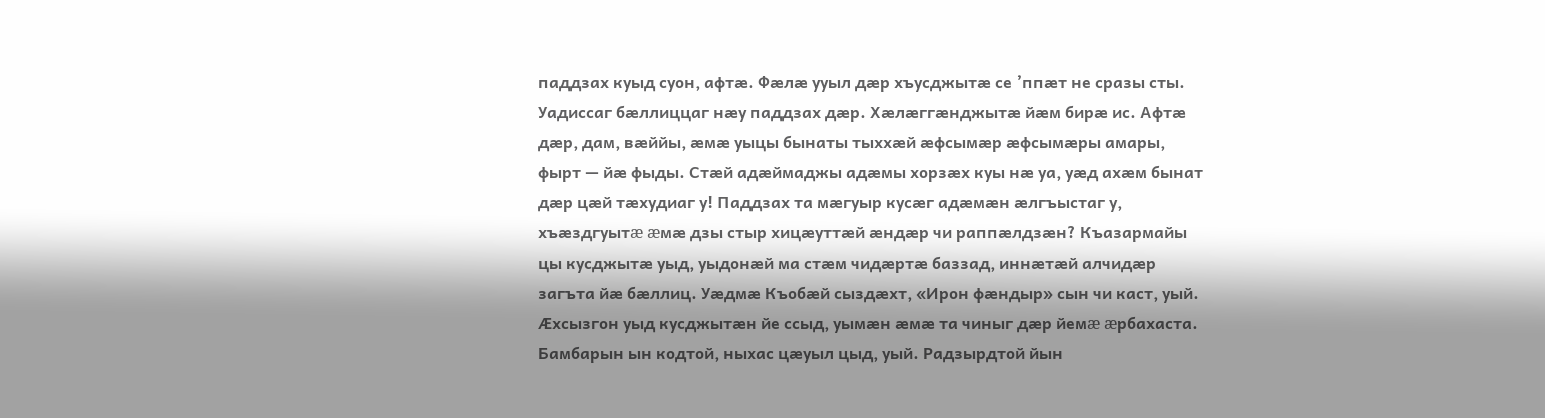паддзах куыд суон, афтæ. Фæлæ ууыл дæр хъусджытæ се ’ппæт не сразы сты. Уадиссаг бæллиццаг нæу паддзах дæр. Хæлæггæнджытæ йæм бирæ ис. Афтæ дæр, дам, вæййы, æмæ уыцы бынаты тыххæй æфсымæр æфсымæры амары, фырт — йæ фыды. Стæй адæймаджы адæмы хорзæх куы нæ уа, уæд ахæм бынат дæр цæй тæхудиаг у! Паддзах та мæгуыр кусæг адæмæн æлгъыстаг у, хъæздгуытæ æмæ дзы стыр хицæуттæй æндæр чи раппæлдзæн? Къазармайы цы кусджытæ уыд, уыдонæй ма стæм чидæртæ баззад, иннæтæй алчидæр загъта йæ бæллиц. Уæдмæ Къобæй сыздæхт, «Ирон фæндыр» сын чи каст, уый. Æхсызгон уыд кусджытæн йе ссыд, уымæн æмæ та чиныг дæр йемæ æрбахаста. Бамбарын ын кодтой, ныхас цæуыл цыд, уый. Радзырдтой йын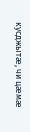кусджытæ, чи цæмæ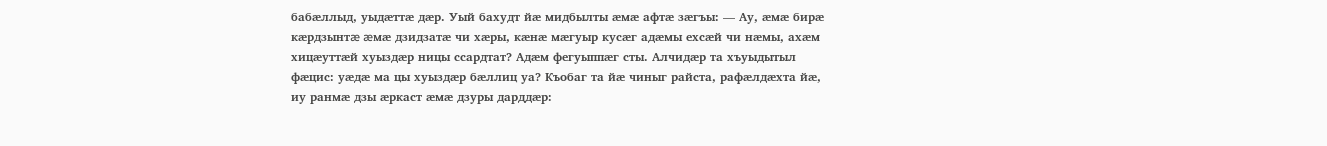бабæллыд, уыдæттæ дæр. Уый бахудт йæ мидбылты æмæ афтæ зæгъы: — Ау, æмæ бирæ кæрдзынтæ æмæ дзидзатæ чи хæры, кæнæ мæгуыр кусæг адæмы ехсæй чи нæмы, ахæм хицæуттæй хуыздæр ницы ссардтат? Адæм фегуыппæг сты. Алчидæр та хъуыдытыл фæцис: уæдæ ма цы хуыздæр бæллиц уа? Къобаг та йæ чиныг райста, рафæлдæхта йæ, иу ранмæ дзы æркаст æмæ дзуры дарддæр: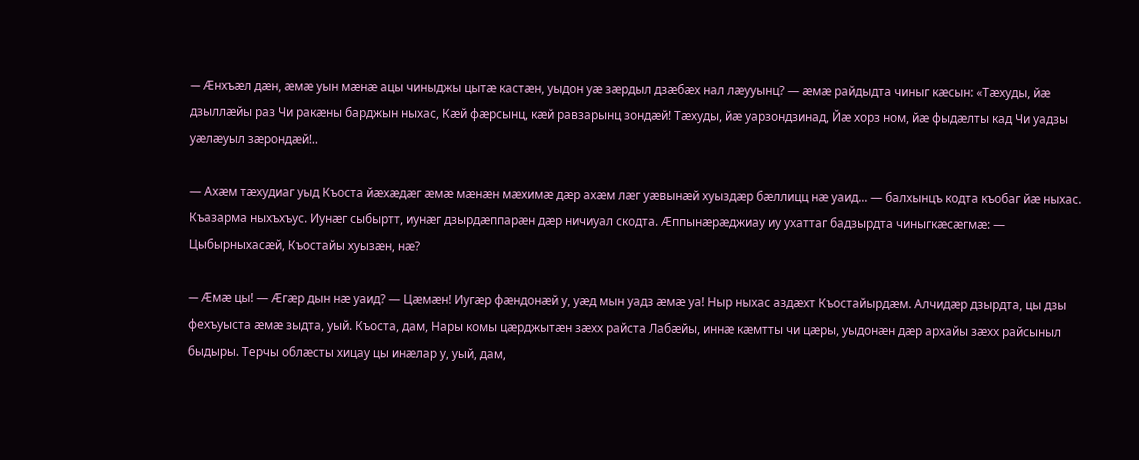— Æнхъæл дæн, æмæ уын мæнæ ацы чиныджы цытæ кастæн, уыдон уæ зæрдыл дзæбæх нал лæууынц? — æмæ райдыдта чиныг кæсын: «Тæхуды, йæ дзыллæйы раз Чи ракæны барджын ныхас, Кæй фæрсынц, кæй равзарынц зондæй! Тæхуды, йæ уарзондзинад, Йæ хорз ном, йæ фыдæлты кад Чи уадзы уæлæуыл зæрондæй!..

— Ахæм тæхудиаг уыд Къоста йæхæдæг æмæ мæнæн мæхимæ дæр ахæм лæг уæвынæй хуыздæр бæллицц нæ уаид... — балхынцъ кодта къобаг йæ ныхас. Къазарма ныхъхъус. Иунæг сыбыртт, иунæг дзырдæппарæн дæр ничиуал скодта. Æппынæрæджиау иу ухаттаг бадзырдта чиныгкæсæгмæ: — Цыбырныхасæй, Къостайы хуызæн, нæ?

— Æмæ цы! — Æгæр дын нæ уаид? — Цæмæн! Иугæр фæндонæй у, уæд мын уадз æмæ уа! Ныр ныхас аздæхт Къостайырдæм. Алчидæр дзырдта, цы дзы фехъуыста æмæ зыдта, уый. Къоста, дам, Нары комы цæрджытæн зæхх райста Лабæйы, иннæ кæмтты чи цæры, уыдонæн дæр архайы зæхх райсыныл быдыры. Терчы облæсты хицау цы инæлар у, уый, дам,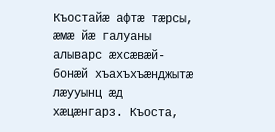Къостайæ афтæ тæрсы, æмæ йæ галуаны алыварс æхсæвæй-бонæй хъахъхъæнджытæ лæууынц æд хæцæнгарз. Къоста,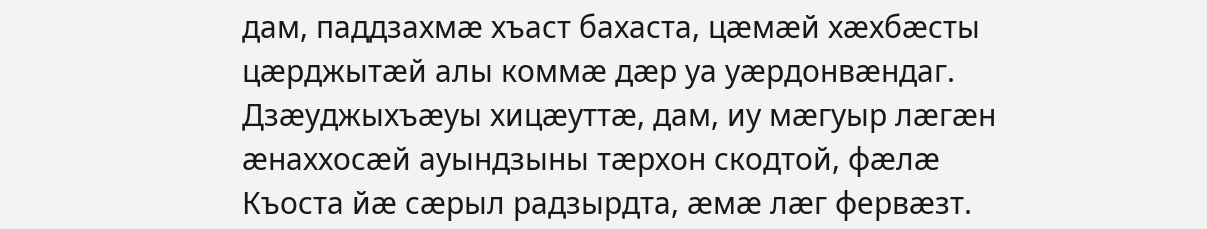дам, паддзахмæ хъаст бахаста, цæмæй хæхбæсты цæрджытæй алы коммæ дæр уа уæрдонвæндаг. Дзæуджыхъæуы хицæуттæ, дам, иу мæгуыр лæгæн æнаххосæй ауындзыны тæрхон скодтой, фæлæ Къоста йæ сæрыл радзырдта, æмæ лæг фервæзт.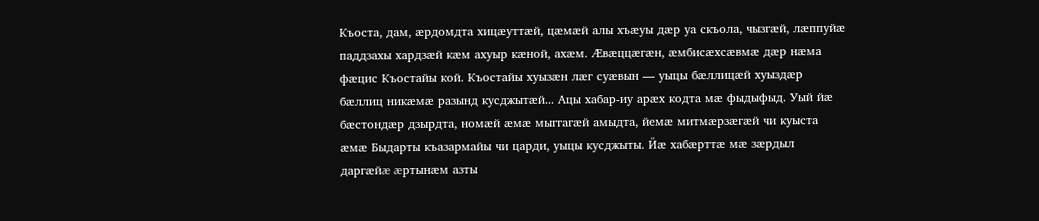Къоста, дам, æрдомдта хицæуттæй, цæмæй алы хъæуы дæр уа скъола, чызгæй, лæппуйæ паддзахы хардзæй кæм ахуыр кæной, ахæм. Æвæццæгæн, æмбисæхсæвмæ дæр нæма фæцис Къостайы кой. Къостайы хуызæн лæг суæвын — уыцы бæллицæй хуыздæр бæллиц никæмæ разынд кусджытæй... Ацы хабар-иу арæх кодта мæ фыдыфыд. Уый йæ бæстондæр дзырдта, номæй æмæ мыггагæй амыдта, йемæ митмæрзæгæй чи куыста æмæ Быдарты къазармайы чи царди, уыцы кусджыты. Йæ хабæрттæ мæ зæрдыл даргæйæ æртынæм азты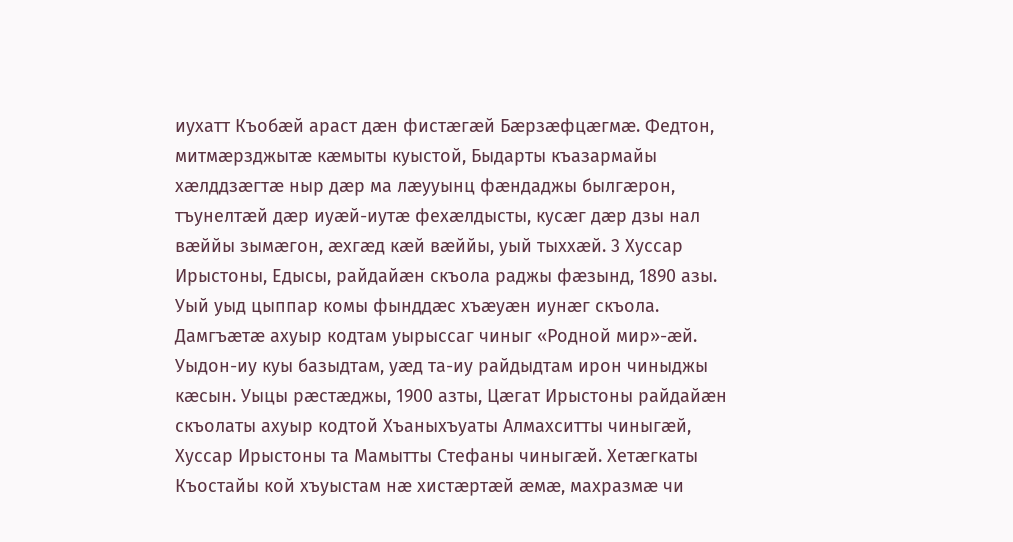иухатт Къобæй араст дæн фистæгæй Бæрзæфцæгмæ. Федтон, митмæрзджытæ кæмыты куыстой, Быдарты къазармайы хæлддзæгтæ ныр дæр ма лæууынц фæндаджы былгæрон, тъунелтæй дæр иуæй-иутæ фехæлдысты, кусæг дæр дзы нал вæййы зымæгон, æхгæд кæй вæййы, уый тыххæй. 3 Хуссар Ирыстоны, Едысы, райдайæн скъола раджы фæзынд, 1890 азы. Уый уыд цыппар комы фынддæс хъæуæн иунæг скъола. Дамгъæтæ ахуыр кодтам уырыссаг чиныг «Родной мир»-æй. Уыдон-иу куы базыдтам, уæд та-иу райдыдтам ирон чиныджы кæсын. Уыцы рæстæджы, 1900 азты, Цæгат Ирыстоны райдайæн скъолаты ахуыр кодтой Хъаныхъуаты Алмахситты чиныгæй, Хуссар Ирыстоны та Мамытты Стефаны чиныгæй. Хетæгкаты Къостайы кой хъуыстам нæ хистæртæй æмæ, махразмæ чи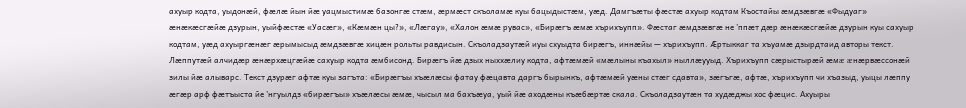ахуыр кодта, уыдонæй, фæлæ йын йæ уацмыстимæ базонгæ стæм, æрмæст скъоламæ куы бацыдыстæм, уæд. Дамгъæты фæстæ ахуыр кодтам Къостайы æмдзæвгæ «Фыдуаг» æнæкæсгæйæ дзурын, уыйфæстæ «Уасæг», «Кæмæн цы?», «Лæгау», «Халон æмæ рувас», «Бирæгъ æмæ хърихъупп». Фæстаг æмдзæвгæ не ’ппæт дæр æнæкæсгæйæ дзурын куы сахуыр кодтам, уæд ахуыргæнæг æрымысыд æмдзæвгæ хицæн рольты равдисын. Скъоладзаутæй иуы схуыдта бирæгъ, иннæйы — хърихъупп. Æртыккаг та хъуамæ дзырдтаид авторы текст. Лæппутæй алчидæр æнæрхæцгæйæ сахуыр кодта æмбисонд. Бирæгъ йæ дзых ныххæлиу кодта, афтæмæй «мæлыны къахыл» ныллæууыд. Хърихъупп сæрыстырæй æмæ æнæрвæссонæй зилы йæ алыварс. Текст дзурæг афтæ куы загъта: «Бирæгъы хъæлæсы фатау фæцавта даргъ бырынкъ, афтæмæй уæны стæг сдавта», зæгъгæ, афтæ, хърихъупп чи хъазыд, уыцы лæппу æгæр арф фæтъыста йе ’нгуылдз «бирæгъы» хъæлæсы æмæ, чысыл ма бахъæуа, уый йæ аходæны къæбæртæ скала. Скъоладзаутæн та худæджы хос фæцис. Ахуыры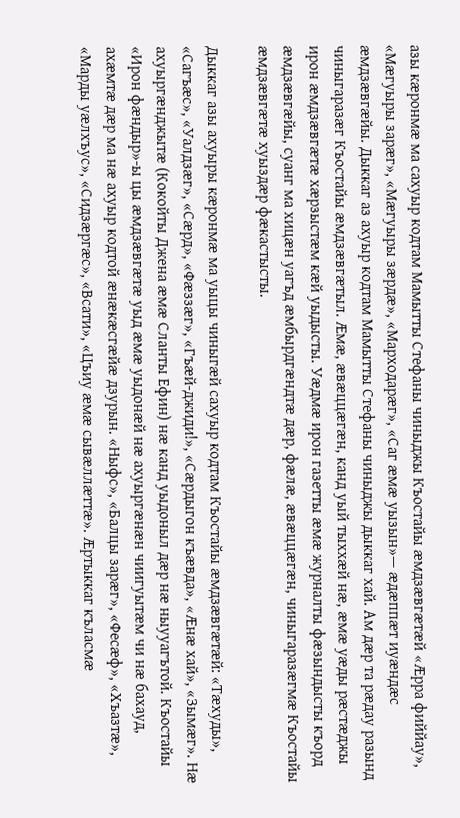азы кæронмæ ма сахуыр кодтам Мамытты Стефаны чиныджы Къостайы æмдзæвгæтæй «Æрра фиййау», «Мæгуыры зарæг», «Мæгуыры зæрдæ», «Марходарæг», «Саг æмæ уызын»— æдæппæт иуæндæс æмдзæвгæйы. Дыккаг аз ахуыр кодтам Мамытты Стефаны чиныджы дыккаг хай. Ам дæр та рæдау разынд чиныгаразæг Къостайы æмдзæвгæтыл. Æмæ, æвæццæгæн, канд уый тыххæй нæ, æмæ уæды рæстæджы ирон æмдзæвгæтæ хæрзыстæм кæй уыдысты. Уæдмæ ирон газетты æмæ журналты фæзындысты къорд æмдзæвгæйы, суанг ма хицæн уагъд æмбырдгæндтæ дæр, фæлæ, æвæццæгæн, чиныгаразæгмæ Къостайы æмдзæвгæтæ хуыздæр фæкастысты.

Дыккаг азы ахуыры кæронмæ ма уыцы чиныгæй сахуыр кодтам Къостайы æмдзæвгæтæй: «Тæхуды», «Сагъæс», «Уалдзæг», «Сæрд», «Фæззæг», «Гъæй-джиди!», «Сæрдыгон къæвда», «Æнæ хай», «Зымæг». Нæ ахуыргæнджытæ (Кокойты Джена æмæ Сланты Ефин) нæ канд уыдоныл дæр нæ ныууагътой. Къостайы «Ирон фæндыр»-ы цы æмдзæвгæтæ уыд æмæ уыдонæй нæ ахуыргæнæн чиигуытæм чи нæ бахауд, ахæмтæ дæр ма нæ ахуыр кодтой æнæкæсгæйæ дзурын. «Ныфс», «Балцы зарæг», «Фесæф», «Хъазтæ», «Марды уæлхъус», «Сидзæргæс», «Всати», «Цъиу æмæ сывæллæттæ». Æртыккаг къласмæ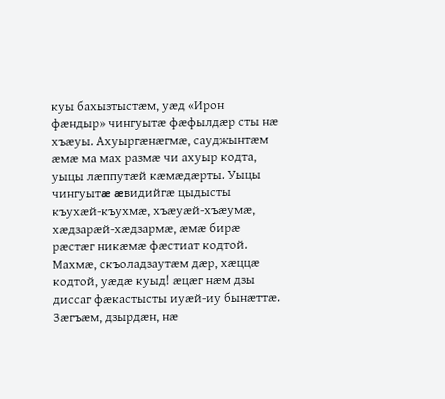куы бахызтыстæм, уæд «Ирон фæндыр» чингуытæ фæфылдæр сты нæ хъæуы. Ахуыргæнæгмæ, сауджынтæм æмæ ма мах размæ чи ахуыр кодта, уыцы лæппутæй кæмæдæрты. Уыцы чингуытæ æвидийгæ цыдысты къухæй-къухмæ, хъæуæй-хъæумæ, хæдзарæй-хæдзармæ, æмæ бирæ рæстæг никæмæ фæстиат кодтой. Махмæ, скъоладзаутæм дæр, хæццæ кодтой, уæдæ куыд! æцæг нæм дзы диссаг фæкастысты иуæй-иу бынæттæ. Зæгъæм, дзырдæн, нæ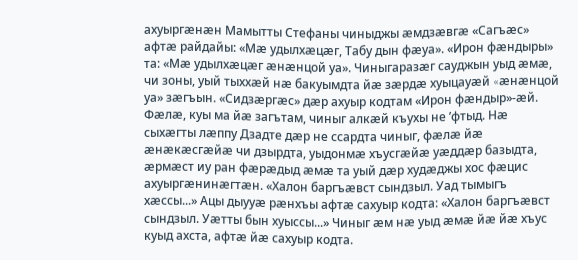ахуыргæнæн Мамытты Стефаны чиныджы æмдзæвгæ «Сагъæс» афтæ райдайы: «Мæ удылхæцæг, Табу дын фæуа». «Ирон фæндыры» та: «Мæ удылхæцæг æнæнцой уа». Чиныгаразæг сауджын уыд æмæ, чи зоны, уый тыххæй нæ бакуымдта йæ зæрдæ хуыцауæй «æнæнцой уа» зæгъын. «Сидзæргæс» дæр ахуыр кодтам «Ирон фæндыр»-æй. Фæлæ, куы ма йæ загътам, чиныг алкæй къухы не ’фтыд. Нæ сыхæгты лæппу Дзадте дæр не ссардта чиныг, фæлæ йæ æнæкæсгæйæ чи дзырдта, уыдонмæ хъусгæйæ уæддæр базыдта, æрмæст иу ран фæрæдыд æмæ та уый дæр худæджы хос фæцис ахуыргæнинæгтæн. «Халон баргъæвст сындзыл. Уад тымыгъ хæссы...» Ацы дыууæ рæнхъы афтæ сахуыр кодта: «Халон баргъæвст сындзыл. Уæтты бын хуыссы...» Чиныг æм нæ уыд æмæ йæ йæ хъус куыд ахста, афтæ йæ сахуыр кодта.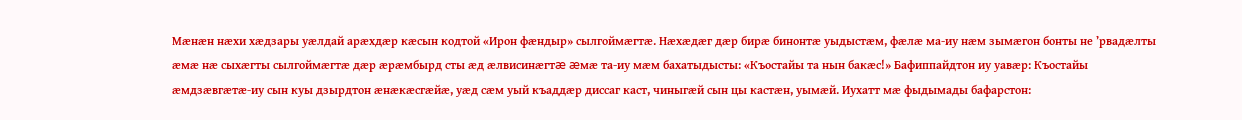Мæнæн нæхи хæдзары уæлдай арæхдæр кæсын кодтой «Ирон фæндыр» сылгоймæгтæ. Нæхæдæг дæр бирæ бинонтæ уыдыстæм, фæлæ ма-иу нæм зымæгон бонты не ’рвадæлты æмæ нæ сыхæгты сылгоймæгтæ дæр æрæмбырд сты æд æлвисинæгтæ æмæ та-иу мæм бахатыдысты: «Къостайы та нын бакæс!» Бафиппайдтон иу уавæр: Къостайы æмдзæвгæтæ-иу сын куы дзырдтон æнæкæсгæйæ, уæд сæм уый къаддæр диссаг каст, чиныгæй сын цы кастæн, уымæй. Иухатт мæ фыдымады бафарстон: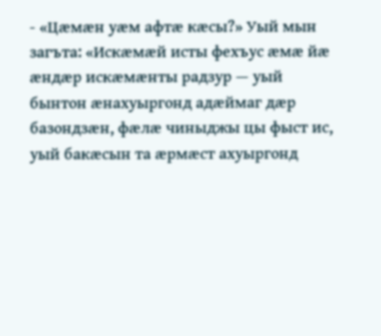- «Цæмæн уæм афтæ кæсы?» Уый мын загъта: «Искæмæй исты фехъус æмæ йæ æндæр искæмæнты радзур — уый бынтон æнахуыргонд адæймаг дæр базондзæн, фæлæ чиныджы цы фыст ис, уый бакæсын та æрмæст ахуыргонд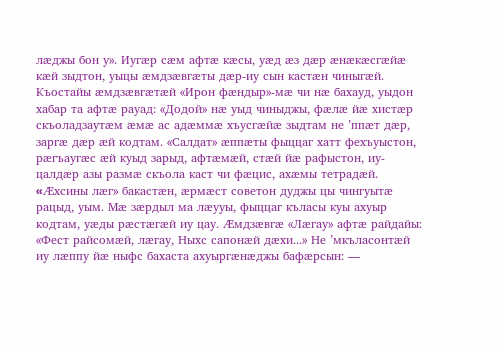лæджы бон у». Иугæр сæм афтæ кæсы, уæд æз дæр æнæкæсгæйæ кæй зыдтон, уыцы æмдзæвгæты дæр-иу сын кастæн чиныгæй. Къостайы æмдзæвгæтæй «Ирон фæндыр»-мæ чи нæ бахауд, уыдон хабар та афтæ рауад: «Додой» нæ уыд чиныджы, фæлæ йæ хистæр скъоладзаутæм æмæ ас адæммæ хъусгæйæ зыдтам не ’ппæт дæр, заргæ дæр æй кодтам. «Салдат» æппæты фыццаг хатт фехъуыстон, рæгъаугæс æй куыд зарыд, афтæмæй, стæй йæ рафыстон, иу-цалдæр азы размæ скъола каст чи фæцис, ахæмы тетрадæй. «Æхсины лæг» бакастæн, æрмæст советон дуджы цы чингуытæ рацыд, уым. Мæ зæрдыл ма лæууы, фыццаг къласы куы ахуыр кодтам, уæды рæстæгæй иу цау. Æмдзæвгæ «Лæгау» афтæ райдайы: «Фест райсомæй, лæгау, Ныхс сапонæй дæхи...» Не ’мкъласонтæй иу лæппу йæ ныфс бахаста ахуыргæнæджы бафæрсын: —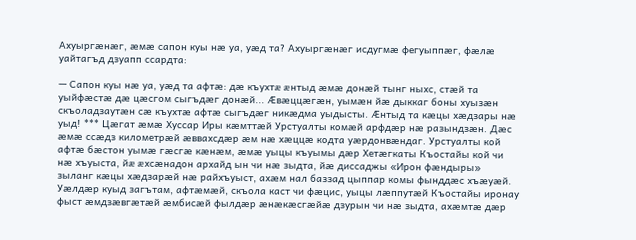Ахуыргæнæг, æмæ сапон куы нæ уа, уæд та? Ахуыргæнæг исдугмæ фегуыппæг, фæлæ уайтагъд дзуапп ссардта:

— Сапон куы нæ уа, уæд та афтæ: дæ къухтæ æнтыд æмæ донæй тынг ныхс, стæй та уыйфæстæ дæ цæсгом сыгъдæг донæй... Æвæццæгæн, уымæн йæ дыккаг боны хуызæн скъоладзаутæн сæ къухтæ афтæ сыгъдæг никæдма уыдысты. Æнтыд та кæцы хæдзары нæ уыд! *** Цæгат æмæ Хуссар Иры кæмттæй Урстуалты комæй арфдæр нæ разындзæн. Дæс æмæ ссæдз километрæй æввахсдæр æм нæ хæццæ кодта уæрдонвæндаг. Урстуалты кой афтæ бæстон уымæ гæсгæ кæнæм, æмæ уыцы къуымы дæр Хетæгкаты Къостайы кой чи нæ хъуыста, йæ æхсæнадон архайд ын чи нæ зыдта, йæ диссаджы «Ирон фæндыры» зыланг кæцы хæдзарæй нæ райхъуыст, ахæм нал баззад цыппар комы фынддæс хъæуæй. Уæлдæр куыд загътам, афтæмæй, скъола каст чи фæцис, уыцы лæппутæй Къостайы иронау фыст æмдзæвгæтæй æмбисæй фылдæр æнæкæсгæйæ дзурын чи нæ зыдта, ахæмтæ дæр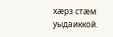хæрз стæм уыдаиккой.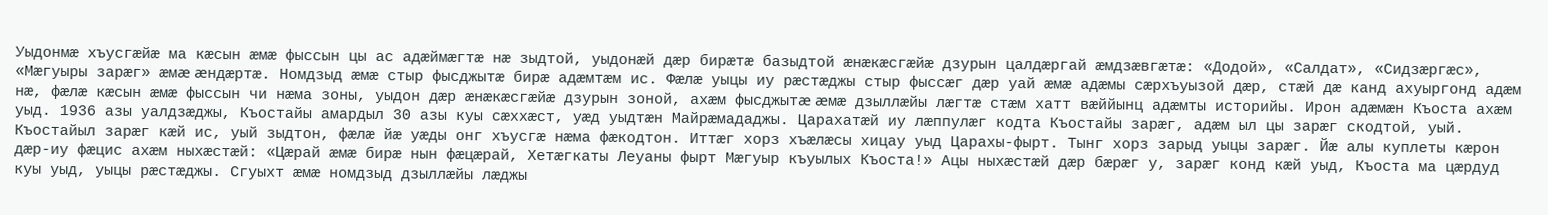Уыдонмæ хъусгæйæ ма кæсын æмæ фыссын цы ас адæймæгтæ нæ зыдтой, уыдонæй дæр бирæтæ базыдтой æнæкæсгæйæ дзурын цалдæргай æмдзæвгæтæ: «Додой», «Салдат», «Сидзæргæс», «Мæгуыры зарæг» æмæ æндæртæ. Номдзыд æмæ стыр фысджытæ бирæ адæмтæм ис. Фæлæ уыцы иу рæстæджы стыр фыссæг дæр уай æмæ адæмы сæрхъуызой дæр, стæй дæ канд ахуыргонд адæм нæ, фæлæ кæсын æмæ фыссын чи нæма зоны, уыдон дæр æнæкæсгæйæ дзурын зоной, ахæм фысджытæ æмæ дзыллæйы лæгтæ стæм хатт вæййынц адæмты историйы. Ирон адæмæн Къоста ахæм уыд. 1936 азы уалдзæджы, Къостайы амардыл 30 азы куы сæххæст, уæд уыдтæн Майрæмададжы. Царахатæй иу лæппулæг кодта Къостайы зарæг, адæм ыл цы зарæг скодтой, уый. Къостайыл зарæг кæй ис, уый зыдтон, фæлæ йæ уæды онг хъусгæ нæма фæкодтон. Иттæг хорз хъæлæсы хицау уыд Царахы-фырт. Тынг хорз зарыд уыцы зарæг. Йæ алы куплеты кæрон дæр-иу фæцис ахæм ныхæстæй: «Цæрай æмæ бирæ нын фæцæрай, Хетæгкаты Леуаны фырт Мæгуыр къуылых Къоста!» Ацы ныхæстæй дæр бæрæг у, зарæг конд кæй уыд, Къоста ма цæрдуд куы уыд, уыцы рæстæджы. Сгуыхт æмæ номдзыд дзыллæйы лæджы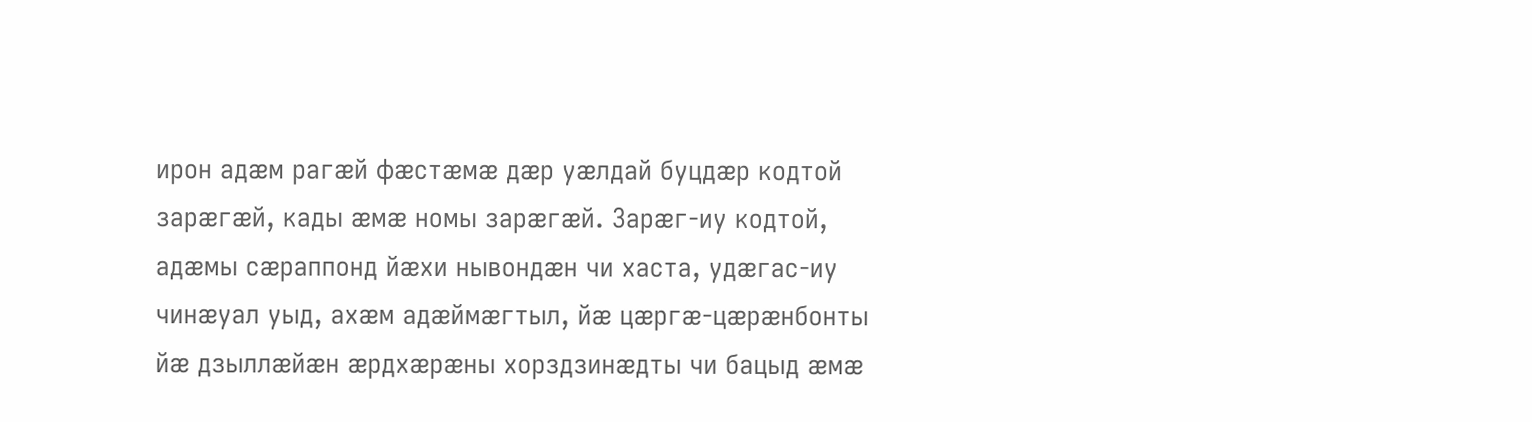ирон адæм рагæй фæстæмæ дæр уæлдай буцдæр кодтой зарæгæй, кады æмæ номы зарæгæй. Зарæг-иу кодтой, адæмы сæраппонд йæхи нывондæн чи хаста, удæгас-иу чинæуал уыд, ахæм адæймæгтыл, йæ цæргæ-цæрæнбонты йæ дзыллæйæн æрдхæрæны хорздзинæдты чи бацыд æмæ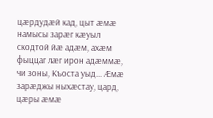цæрдудæй кад, цыт æмæ намысы зарæг кæуыл скодтой йæ адæм, ахæм фыццаг лæг ирон адæммæ, чи зоны, Къоста уыд... Æмæ зарæджы ныхæстау, цард, цæры æмæ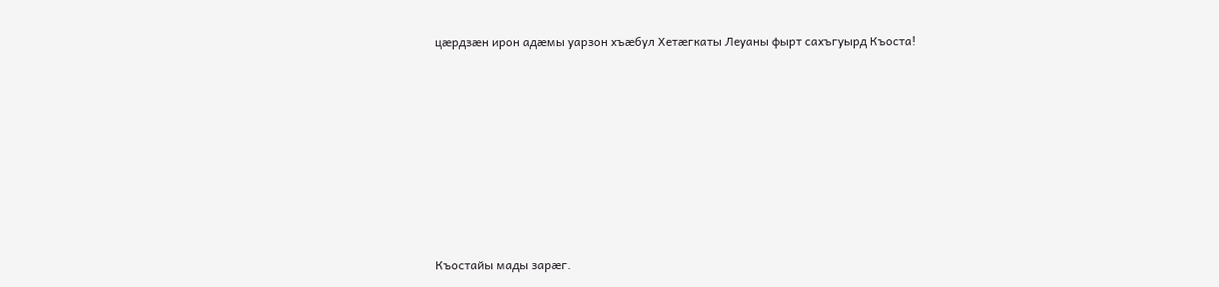цæрдзæн ирон адæмы уарзон хъæбул Хетæгкаты Леуаны фырт сахъгуырд Къоста!











Къостайы мады зарæг.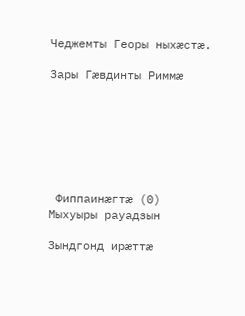Чеджемты Георы ныхæстæ.

Зары Гæвдинты Риммæ







 Фиппаинæгтæ (0)      Мыхуыры рауадзын

Зындгонд ирæттæ